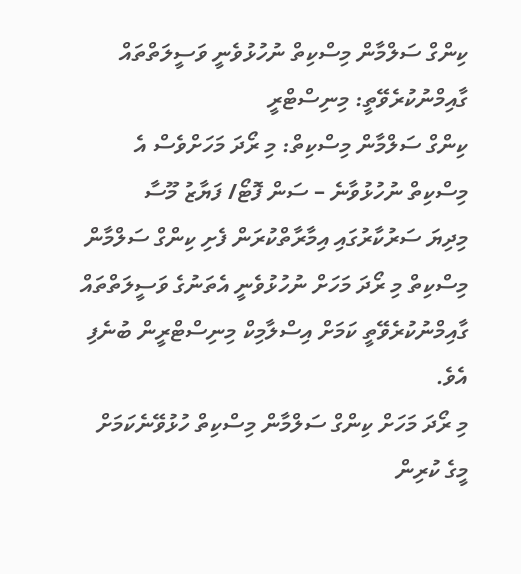ކިންގް ސަލްމާން މިސްކިތް ނުހުޅުވެނީ ވަސީލަތްތައް ގާއިމްނުކުރެވޭތީ: މިނިސްޓްރީ
ކިންގް ސަލްމާން މިސްކިތް: މި ރޯދަ މަހަށްވެސް އެ މިސްކިތް ނުހުޅުވާނެ – ސަން ފޮޓޯ/ ފަޔާޒު މޫސާ
މިދިޔަ ސަރުކާރުގައި އިމާރާތްކުރަން ފެށި ކިންގް ސަލްމާން މިސްކިތް މި ރޯދަ މަހަށް ނުހުޅުވެނީ އެތަނުގެ ވަސީލަތްތައް ގާއިމްނުކުރެވޭތީ ކަމަށް އިސްލާމިކް މިނިސްޓްރީން ބުނެފި އެވެ.
މި ރޯދަ މަހަށް ކިންގް ސަލްމާން މިސްކިތް ހުޅުވޭނެކަމަށް މީގެ ކުރިން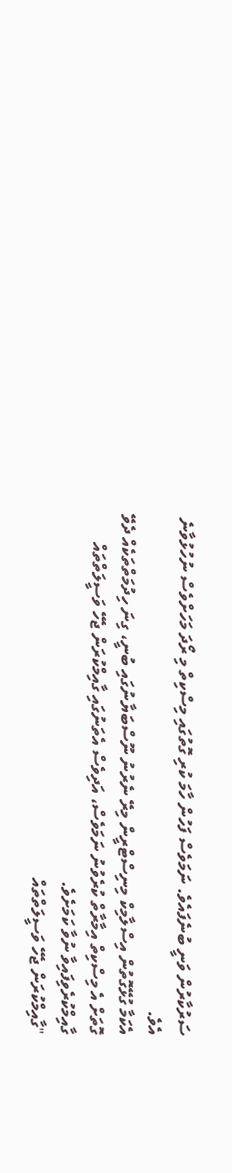ސަރުކާރުން ވަނީ ބުނެފައެވެ. ނަމަވެސް ފަހުން ހާމަ ކުރި ގޮތުގައި މިސްކިތް މި ރޯދަ މަހަށްވެސް ނުހުޅުވާނެ އެވެ.
އެކަމާ ގުޅޭގޮތުން އިސްލާމިކް މިނިސްޓްރީން މިރޭ ނެރުނު ނޫސްބަޔާނުގައި ބުނީ، ގިނަ ހިދުމަތްތަކެއް ދެވޭ ގޮތަށް އެ މިސްކިތް އިމާރާތް ކުރެވުނު ނަމަވެސް، އަދިވެސް އެތަނުގައި ގާއިމްކުރަން ޖެހޭ ވަސީލަތްތައް ގާއިމްކުރެވިފައިވާ ނުވާ ކަމަށެވެ.
"ގާއިމްކުރަން ޖެހޭ ވަސީލަތްތައް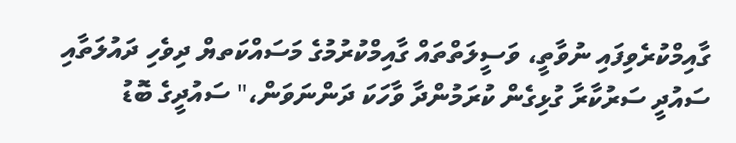ގާއިމްކުރެވިފައި ނުވާތީ، ވަސީލަތްތައް ގާއިމްކުރުމުގެ މަސައްކަތޔް ދިވެހި ދައުލަތާއި ސައުދީ ސަރުކާރާ ގުޅިގެން ކުރަމުންދާ ވާހަކަ ދަންނަވަން،" ސައުދީގެ ބޮޑު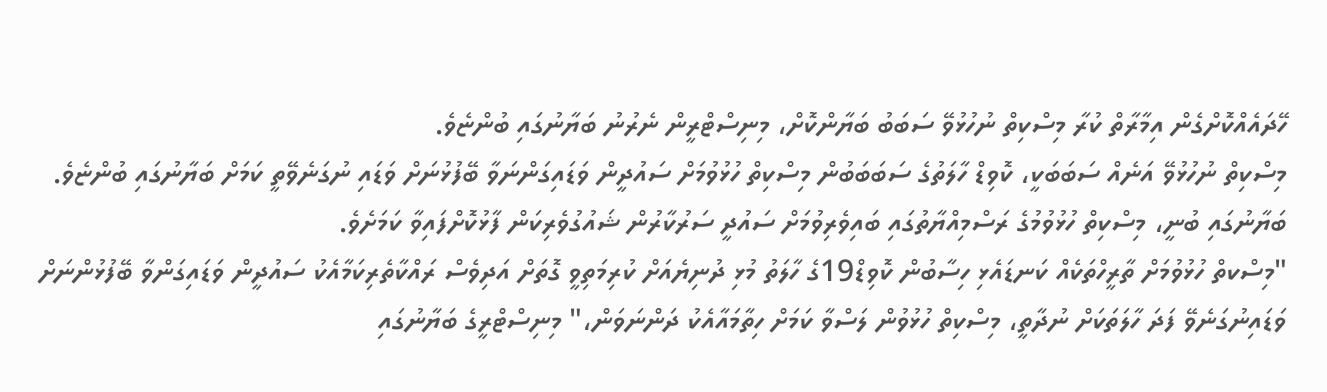ހޭދައެއްކޮށްގެން އިމާރާތް ކުރާ މިސްކިތް ނުހުޅުވޭ ސަބަބު ބަޔާންކޮށް، މިނިސްޓްރީން ނެރުނު ބަޔާނުގައި ބުންޏެވެ.
މިސްކިތް ނުހުޅުވޭ އަނެއް ސަބަބަކީ، ކޮވިޑް ހާލަތުގެ ސަބަބަބުން މިސްކިތް ހުޅުވުމަށް ސައުދީން ވަޑައިގަންނަވާ ބޭފުޅުނަށް ވަޑައި ނުގަނެވޭތީ ކަމަށް ބަޔާނުގައި ބުންޏެވެ.
ބަޔާނުގައި ބުނީ، މިސްކިތް ހުޅުވުމުގެ ރަސްމިއްޔާތުގައި ބައިވެރިވުމަށް ސައުދީ ސަރުކާރުން ޝައުގުވެރިކަން ފާޅުކޮށްފައިވާ ކަމަށެވެ.
"މިސްކތް ހުޅުވުމަށް ތާރީހްތަކެއް ކަނޑައެޅި ހިސާބުން ކޮވިޑް19ގެ ހާލަތު މުޅި ދުނިޔެއަށް ކުރިމަތިވީ ގޮތަށް އަދިވެސް ރައްކާތެރިކަމާއެކު ސައުދީން ވަޑައިގަންވާ ބޭފުޅުންނަށް ވަޑައިނުގަނެވޭ ފަދަ ހާލަތަކަށް ނުދާތީ، މިސްކިތް ހުޅުވުން ލަސްވާ ކަމަށް ހިތާމައާއެކު ދަންނަވަން،" މިނިސްޓްރީގެ ބަޔާނުގައި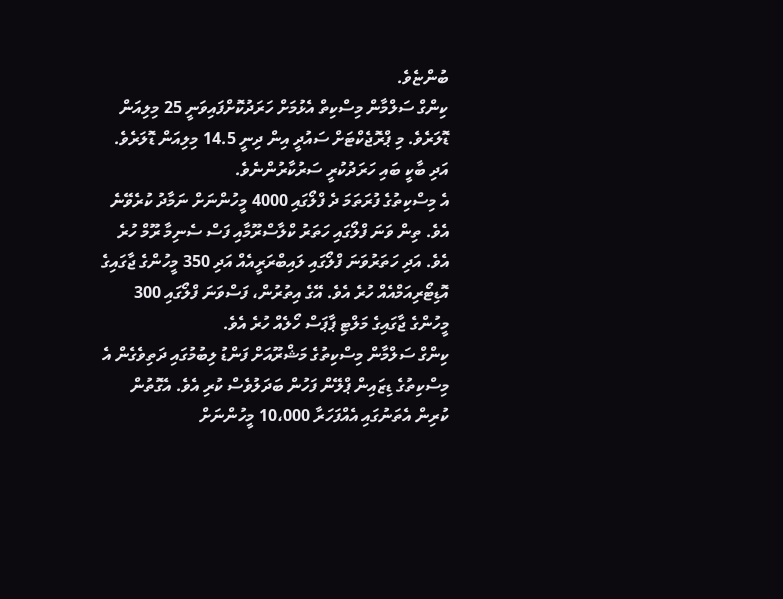ބުންޏެވެ.
ކިންގް ސަލްމާން މިސްކިތް އެޅުމަށް ހަރަދުކޮށްފައިވަނީ 25 މިލިއަން ޑޮލަރެވެ. މި ޕްރޮޖެކްޓަށް ސައުދީ އިން ދިނީ 14.5 މިލިއަން ޑޮލަރެވެ. އަދި ބާކީ ބައި ހަރަދުކުރީ ސަރުކާރުންނެވެ.
އެ މިސްކިތުގެ ފުރަތަމަ ދެ ފްލޯގައި 4000 މީހުންނަށް ނަމާދު ކުރެވޭނެ އެވެ. ތިން ވަނަ ފްލޯގައި ހަތަރު ކްލާސްރޫމާއި ފަސް ސެނިމާ ރޫމް ހުރެ އެވެ. އަދި ހަތަރުވަނަ ފްލޯގައި ލައިބްރަރީއެއް އަދި 350 މީހުންގެ ޖާގައިގެ އޮޑިޓޯރިއަމްއެއް ހުރެ އެވެ. އޭގެ އިތުރުން، ފަސްވަނަ ފްލޯގައި 300 މީހުންގެ ޖާގައިގެ މަލްޓި ޕާޕަސް ހޯލެއް ހުރެ އެވެ.
ކިންގް ސަލްމާން މިސްކިތުގެ މަޝްރޫއަށް ފަންޑު ލިބުމުގައި ދަތިވެގެން އެ މިސްކިތުގެ ޑިޒައިން ޕްލޭން ފަހުން ބަދަލުވެސް ކުރި އެވެ. އެގޮތުން ކުރިން އެތަނުގައި އެއްފަހަރާ 10،000 މީހުންނަށް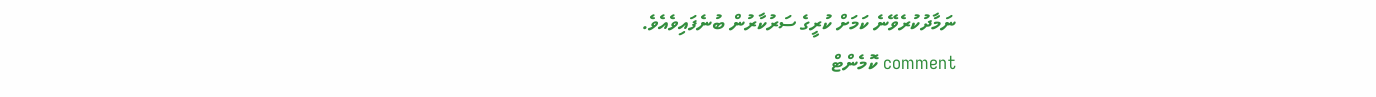ނަމާދުކުރެވޭނެ ކަމަށް ކުރީގެ ސަރުކާރުން ބުނެފައިވެއެވެ.
comment ކޮމެންޓް